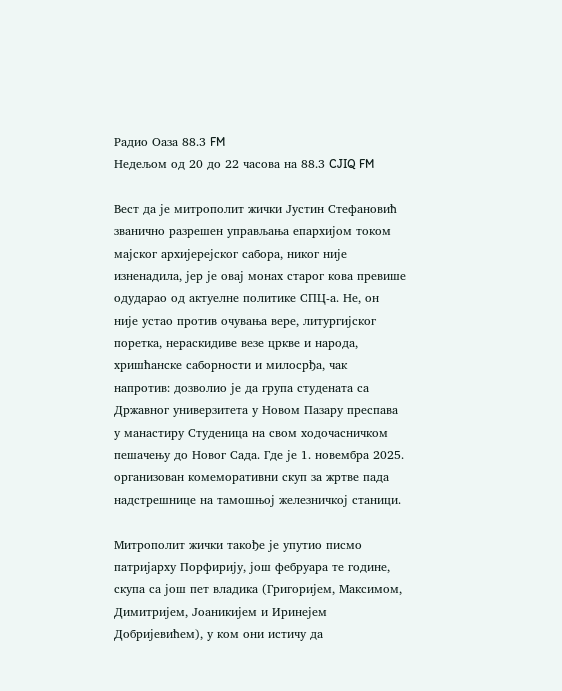Радио Оаза 88.3 FM
Недељом од 20 до 22 часова на 88.3 CJIQ FM

Вест да је митрополит жички Јустин Стефановић званично разрешен управљања епархијом током мајског архијерејског сабора, никог није изненадила, јер је овај монах старог кова превише одударао од актуелне политике СПЦ-а. Не, он није устао против очувања вере, литургијског поретка, нераскидиве везе цркве и народа, хришћанске саборности и милосрђа, чак напротив: дозволио је да група студената са Државног универзитета у Новом Пазару преспава у манастиру Студеница на свом ходочасничком пешачењу до Новог Сада. Где је 1. новембра 2025. организован комеморативни скуп за жртве пада надстрешнице на тамошњој железничкој станици.

Митрополит жички такође је упутио писмо патријарху Порфирију, још фебруара те године, скупа са још пет владика (Григоријем, Максимом, Димитријем, Јоаникијем и Иринејем Добријевићем), у ком они истичу да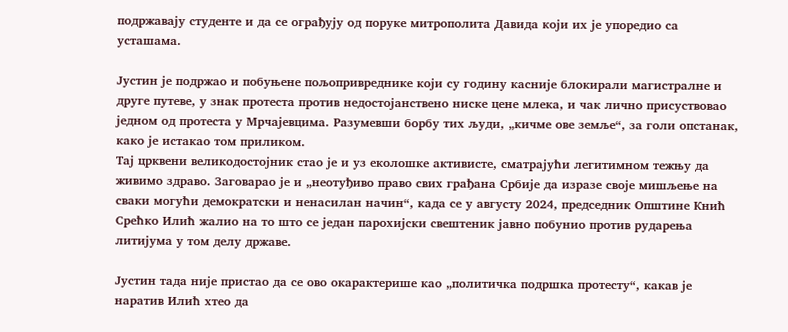подржавају студенте и да се ограђују од поруке митрополита Давида који их је упоредио са усташама.

Јустин је подржао и побуњене пољопривреднике који су годину касније блокирали магистралне и друге путеве, у знак протеста против недостојанствено ниске цене млека, и чак лично присуствовао једном од протеста у Мрчајевцима. Разумевши борбу тих људи, „кичме ове земље“, за голи опстанак, како је истакао том приликом.
Тај црквени великодостојник стао је и уз еколошке активисте, сматрајући легитимном тежњу да живимо здраво. Заговарао је и „неотуђиво право свих грађана Србије да изразе своје мишљење на сваки могући демократски и ненасилан начин“, када се у августу 2024, председник Општине Кнић Срећко Илић жалио на то што се један парохијски свештеник јавно побунио против рударења литијума у том делу државе.

Јустин тада није пристао да се ово окарактерише као „политичка подршка протесту“, какав је наратив Илић хтео да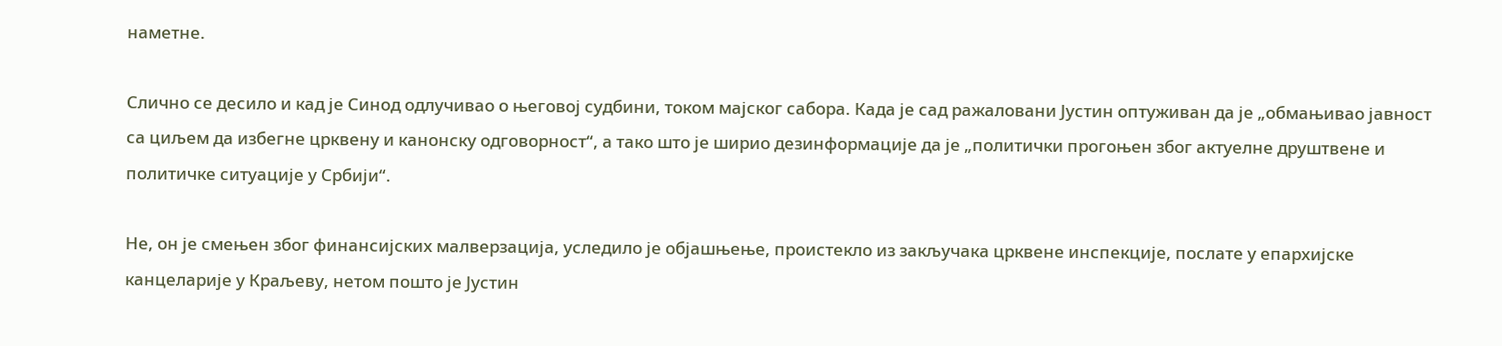наметне.

Слично се десило и кад је Синод одлучивао о његовој судбини, током мајског сабора. Када је сад ражаловани Јустин оптуживан да је „обмањивао јавност са циљем да избегне црквену и канонску одговорност“, а тако што је ширио дезинформације да је „политички прогоњен због актуелне друштвене и политичке ситуације у Србији“.

Не, он је смењен због финансијских малверзација, уследило је објашњење, проистекло из закључака црквене инспекције, послате у епархијске канцеларије у Краљеву, нетом пошто је Јустин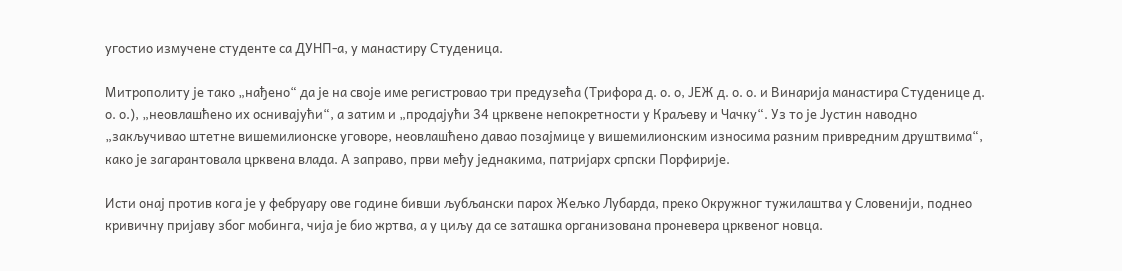угостио измучене студенте са ДУНП-а, у манастиру Студеница.

Митрополиту је тако „нађено“ да је на своје име регистровао три предузећа (Трифора д. о. о, ЈЕЖ д. о. о. и Винарија манастира Студенице д. о. о.), „неовлашћено их оснивајући“, а затим и „продајући 34 црквене непокретности у Краљеву и Чачку“. Уз то је Јустин наводно „закључивао штетне вишемилионске уговоре, неовлашћено давао позајмице у вишемилионским износима разним привредним друштвима“, како је загарантовала црквена влада. А заправо, први међу једнакима, патријарх српски Порфирије.

Исти онај против кога је у фебруару ове године бивши љубљански парох Жељко Лубарда, преко Окружног тужилаштва у Словенији, поднео кривичну пријаву због мобинга, чија је био жртва, а у циљу да се заташка организована проневера црквеног новца.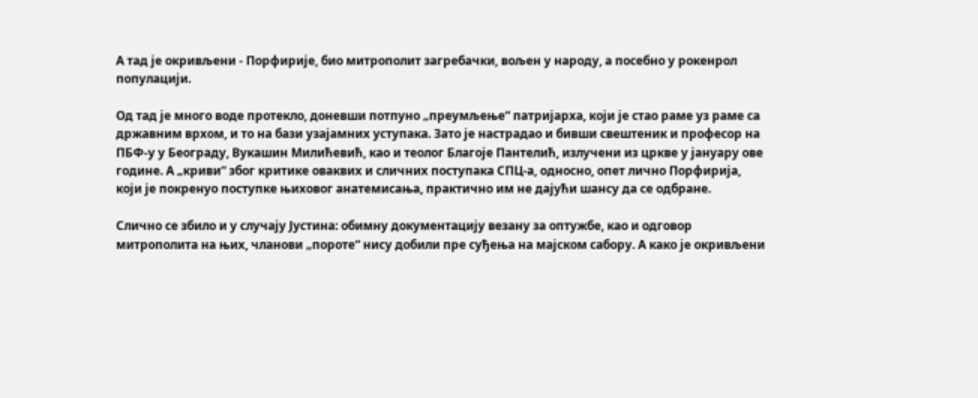А тад је окривљени - Порфирије, био митрополит загребачки, вољен у народу, а посебно у рокенрол популацији.

Од тад је много воде протекло, доневши потпуно „преумљење“ патријарха, који је стао раме уз раме са државним врхом, и то на бази узајамних уступака. Зато је настрадао и бивши свештеник и професор на ПБФ-у у Београду, Вукашин Милићевић, као и теолог Благоје Пантелић, излучени из цркве у јануару ове године. А „криви“ због критике оваквих и сличних поступака СПЦ-а, односно, опет лично Порфирија, који је покренуо поступке њиховог анатемисања, практично им не дајући шансу да се одбране.

Слично се збило и у случају Јустина: обимну документацију везану за оптужбе, као и одговор митрополита на њих, чланови „пороте“ нису добили пре суђења на мајском сабору. А како је окривљени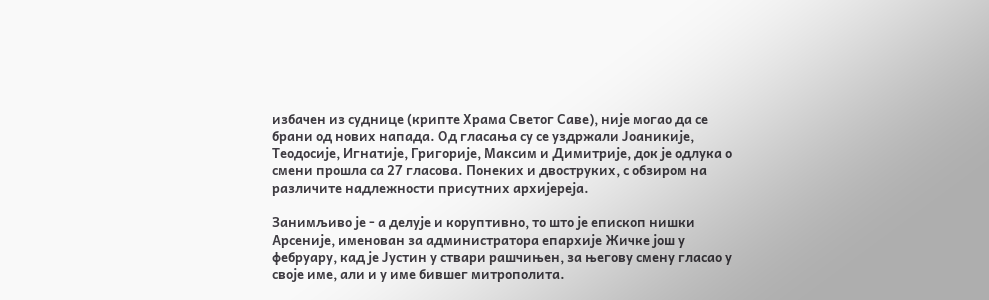избачен из суднице (крипте Храма Светог Саве), није могао да се брани од нових напада. Од гласања су се уздржали Јоаникије, Теодосије, Игнатије, Григорије, Максим и Димитрије, док је одлука о смени прошла са 27 гласова. Понеких и двоструких, с обзиром на различите надлежности присутних архијереја.

Занимљиво је - а делује и коруптивно, то што је епископ нишки Арсеније, именован за администратора епархије Жичке још у фебруару, кад је Јустин у ствари рашчињен, за његову смену гласао у своје име, али и у име бившег митрополита.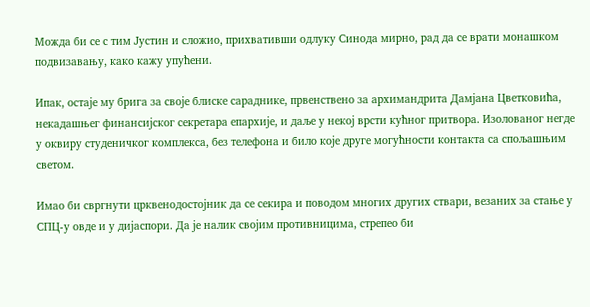Можда би се с тим Јустин и сложио, прихвативши одлуку Синода мирно, рад да се врати монашком подвизавању, како кажу упућени.

Ипак, остаје му брига за своје блиске сараднике, првенствено за архимандрита Дамјана Цветковића, некадашњег финансијског секретара епархије, и даље у некој врсти кућног притвора. Изолованог негде у оквиру студеничког комплекса, без телефона и било које друге могућности контакта са спољашњим светом.

Имао би свргнути црквенодостојник да се секира и поводом многих других ствари, везаних за стање у СПЦ-у овде и у дијаспори. Да је налик својим противницима, стрепео би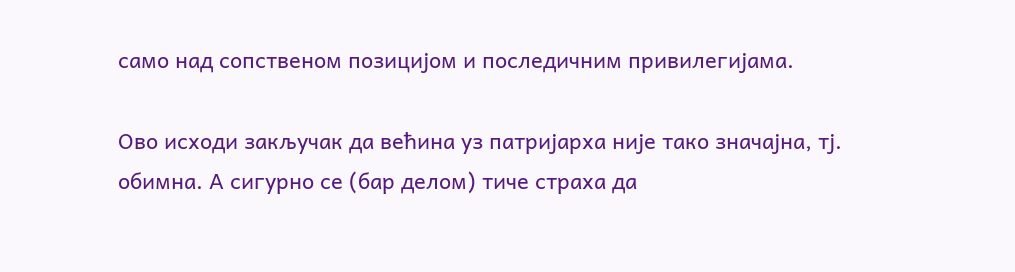само над сопственом позицијом и последичним привилегијама.

Ово исходи закључак да већина уз патријарха није тако значајна, тј. обимна. А сигурно се (бар делом) тиче страха да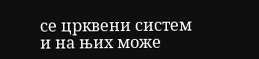се црквени систем и на њих може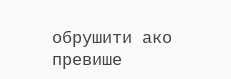обрушити ако превише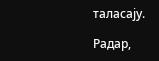таласају.

Радар,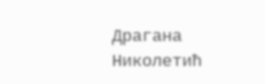Драгана Николетић